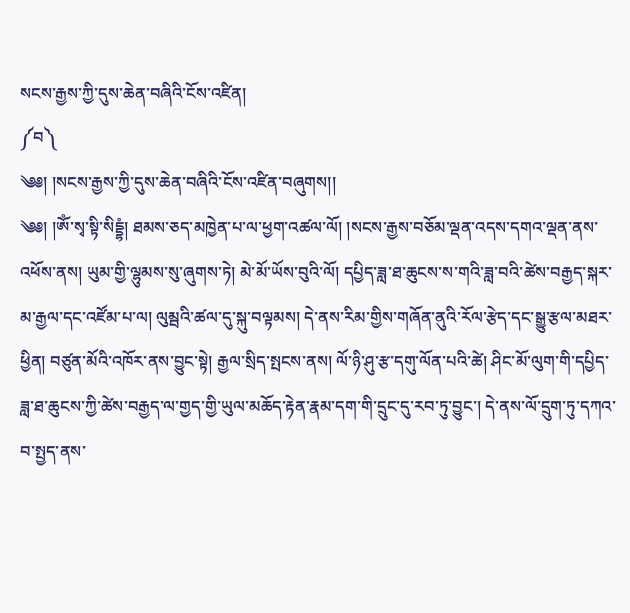སངས་རྒྱས་ཀྱི་དུས་ཆེན་བཞིའི་ངོས་འཛིན།
༼བ༽
༄༅། །སངས་རྒྱས་ཀྱི་དུས་ཆེན་བཞིའི་ངོས་འཛིན་བཞུགས།།
༄༅། །ཨོཾ་སྭ་སྟི་སིདྡྷཾ། ཐམས་ཅད་མཁྱེན་པ་ལ་ཕྱག་འཚལ་ལོ། །སངས་རྒྱས་བཅོམ་ལྡན་འདས་དགའ་ལྡན་ནས་འཕོས་ནས། ཡུམ་གྱི་ལྷུམས་སུ་ཞུགས་ཏེ། མེ་མོ་ཡོས་བུའི་ལོ། དཔྱིད་ཟླ་ཐ་ཆུངས་ས་གའི་ཟླ་བའི་ཚེས་བརྒྱད་སྐར་མ་རྒྱལ་དང་འཛོམ་པ་ལ། ལུམྦའི་ཚལ་དུ་སྐུ་བལྟམས། དེ་ནས་རིམ་གྱིས་གཞོན་ནུའི་རོལ་རྩེད་དང་སྒྱུ་རྩལ་མཐར་ཕྱིན། བཙུན་མོའི་འཁོར་ནས་བྱུང་སྟེ། རྒྱལ་སྲིད་སྤངས་ནས། ལོ་ཉི་ཤུ་རྩ་དགུ་ལོན་པའི་ཚེ། ཤིང་མོ་ལུག་གི་དཔྱིད་ཟླ་ཐ་ཆུངས་ཀྱི་ཚེས་བརྒྱད་ལ་གྱད་གྱི་ཡུལ་མཆོད་རྟེན་རྣམ་དག་གི་དྲུང་དུ་རབ་ཏུ་བྱུང་། དེ་ནས་ལོ་དྲུག་ཏུ་དཀའ་བ་སྤྱད་ནས་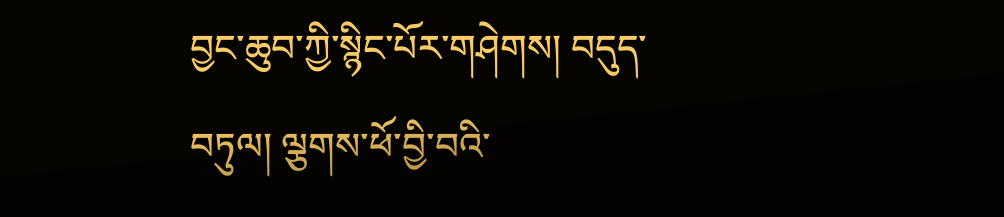བྱང་ཆུབ་ཀྱི་སྙིང་པོར་གཤེགས། བདུད་བཏུལ། ལྕགས་ཕོ་བྱི་བའི་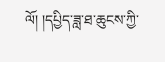ལོ། །དཔྱིད་ཟླ་ཐ་ཆུངས་ཀྱི་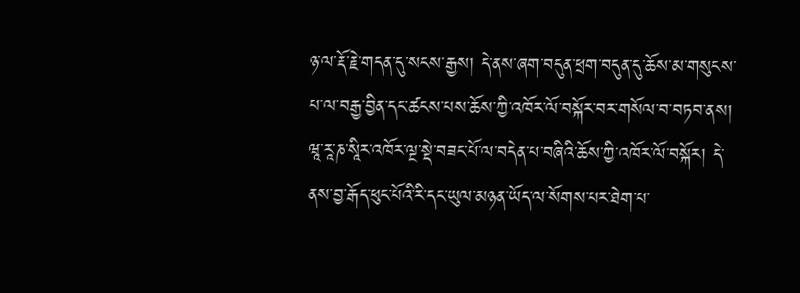ཉ་ལ་རྡོ་རྗེ་གདན་དུ་སངས་རྒྱས། དེ་ནས་ཞག་བདུན་ཕྲག་བདུན་དུ་ཆོས་མ་གསུངས་པ་ལ་བརྒྱ་བྱིན་དང་ཚངས་པས་ཆོས་ཀྱི་འཁོར་ལོ་བསྐོར་བར་གསོལ་བ་བཏབ་ནས། ཝཱ་རཱ་ཎ་སཱིར་འཁོར་ལྔ་སྡེ་བཟང་པོ་ལ་བདེན་པ་བཞིའི་ཆོས་ཀྱི་འཁོར་ལོ་བསྐོར། དེ་ནས་བྱ་རྒོད་ཕུང་པོའི་རི་དང་ཡུལ་མཉན་ཡོད་ལ་སོགས་པར་ཐེག་པ་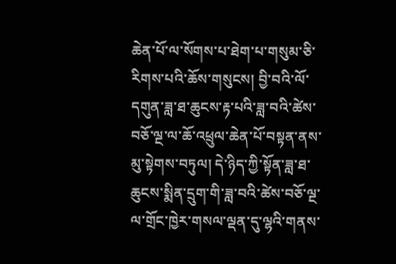ཆེན་པོ་ལ་སོགས་པ་ཐེག་པ་གསུམ་ཅི་རིགས་པའི་ཆོས་གསུངས། བྱི་བའི་ལོ་དགུན་ཟླ་ཐ་ཆུངས་རྟ་པའི་ཟླ་བའི་ཚེས་བཅོ་ལྔ་ལ་ཆོ་འཕྲུལ་ཆེན་པོ་བསྟན་ནས་མུ་སྟེགས་བཏུལ། དེ་ཉིད་ཀྱི་སྟོན་ཟླ་ཐ་ཆུངས་སྨིན་དྲུག་གི་ཟླ་བའི་ཚེས་བཅོ་ལྔ་ལ་གྲོང་ཁྱེར་གསལ་ལྡན་དུ་ལྷའི་གནས་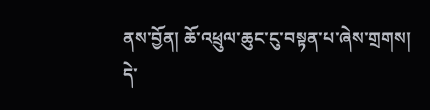ནས་བྱོན། ཆོ་འཕྲུལ་ཆུང་ངུ་བསྟན་པ་ཞེས་གྲགས། དེ་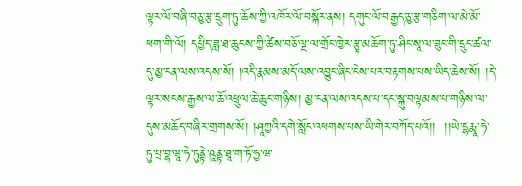ལྟར་ལོ་བཞི་བཅུ་རྩ་དྲུག་ཏུ་ཆོས་ཀྱི་འཁོར་ལོ་བསྐོར་ནས། དགུང་ལོ་བརྒྱད་ཅུ་རྩ་གཅིག་ལ་མེ་མོ་ཕག་གི་ལོ། དཔྱིད་ཟླ་ཐ་ཆུངས་ཀྱི་ཚེས་བཅོ་ལྔ་ལ་གྲོང་ཁྱེར་རྩྭ་མཆོག་ཏུ་ཤིང་སཱ་ལ་ཟུང་གི་དྲུང་ཚལ་དུ་མྱ་ངན་ལས་འདས་སོ། །འདི་རྣམས་མདོ་ལས་འབྱུང་ཞིང་ངེས་པར་བརྟགས་པས་ཡིད་ཆེས་སོ། །དེ་ལྟར་སངས་རྒྱས་ལ་ཆོ་འཕྲུལ་ཆེ་ཆུང་གཉིས། མྱ་ངན་ལས་འདས་པ་དང་སྐུ་བལྟམས་པ་གཉིས་ལ་དུས་མཆོད་བཞིར་གྲགས་སོ། །ཤཱཀྱའི་དགེ་སློང་འཕགས་པས་ཡི་གེར་བཀོད་པའོ།།  །།ཡེ་དྷརྨཱ་ཧེ་ཏུ་པྲ་བྷ་ཝཱ་ཧེ་ཏུནྟེ་ཥཱནྟ་ཐཱ་ག་ཏོ་ཧྱ་ཝ་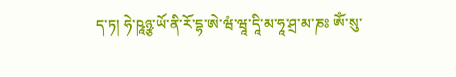ད་ཏ། ཧེ་ཥཱཉྩ་ཡོ་ནི་རོ་དྷ་ཨེ་ཝཾ་ཝཱ་དཱི་མ་ཧཱ་ཤྲ་མ་ཎཿ ཨོཾ་སུ་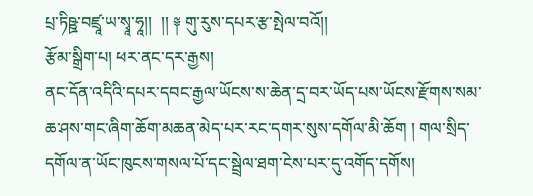པྲ་ཏིཥྛ་བཛྲཱ་ཡ་སྭཱ་ཧཱ།།  །། ༈ གུ་རུས་དཔར་རྩ་སྤེལ་བའོ།།
རྩོམ་སྒྲིག་པ། ཕར་ནང་དར་རྒྱས།
ནང་དོན་འདིའི་དཔར་དབང་རྒྱལ་ཡོངས་ས་ཆེན་དྲ་བར་ཡོད་པས་ཡོངས་རྫོགས་སམ་ཆ་ཤས་གང་ཞིག་ཆོག་མཆན་མེད་པར་རང་དགར་སུས་དགོལ་མི་ཆོག ། གལ་སྲིད་དགོལ་ན་ཡོང་ཁུངས་གསལ་པོ་དང་སྦྲེལ་ཐག་ངེས་པར་དུ་འགོད་དགོས།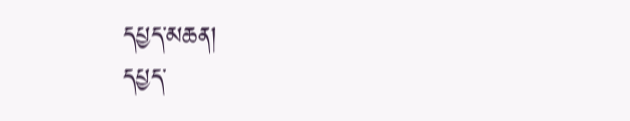དཔྱད་མཆན།
དཔྱད་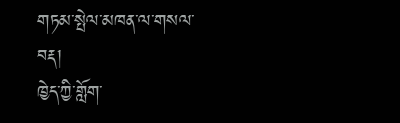གཏམ་སྤེལ་མཁན་ལ་གསལ་བརྡ།
ཁྱེད་ཀྱི་གློག་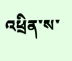འཕྲིན་ས་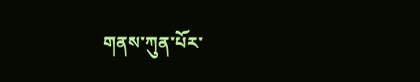གནས་ཀུན་པོར་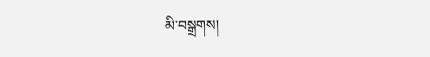མི་བསྒྲགས།